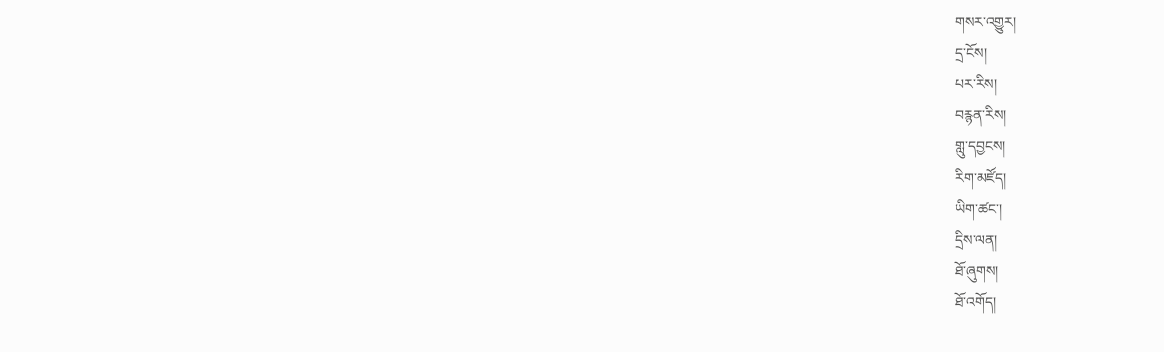གསར་འགྱུར།
དྲ་ངོས།
པར་རིས།
བརྙན་རིས།
གླུ་དབྱངས།
རིག་མཛོད།
ཡིག་ཚང་།
དྲིས་ལན།
ཐོ་ཞུགས།
ཐོ་འགོད།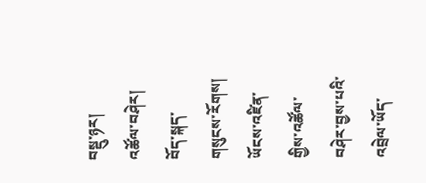བསྡུ་ཉར།
འཚོལ་བཤེར།
བོད་སྐད་གསུངས་རོགས།
ཡོངས་འཛིན་གྱིས་འཚོལ་བཤེར་བྱས་པའི་འབྲེལ་ཡོད་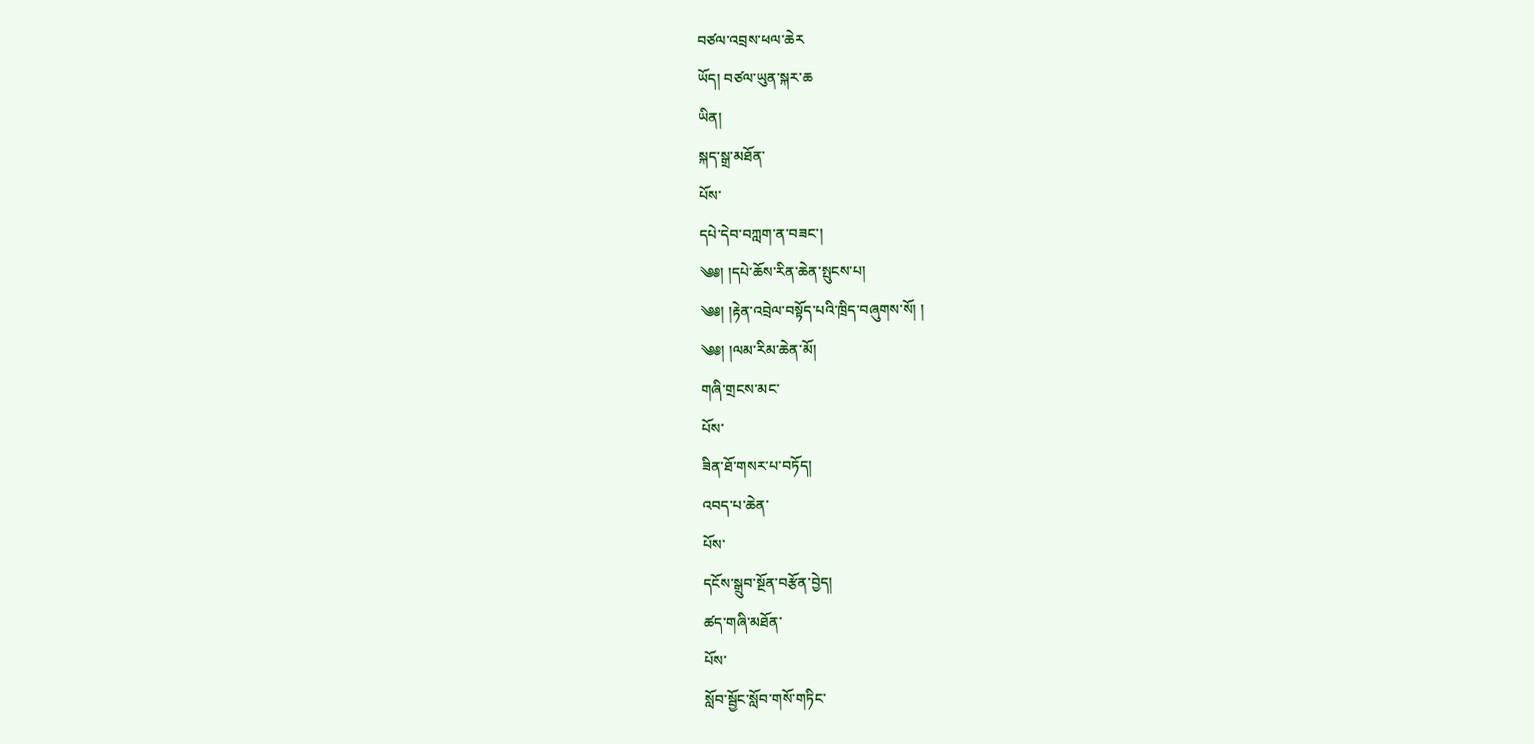བཙལ་འབྲས་ཕལ་ཆེར
ཡོད། བཙལ་ཡུན་སྐར་ཆ
ཡིན།
སྐད་སྒྲ་མཐོན་
པོས་
དཔེ་དེབ་བཀླག་ན་བཟང་།
༄༅། །དཔེ་ཆོས་རིན་ཆེན་སྤུངས་པ།
༄༅། །རྟེན་འབྲེལ་བསྟོད་པའི་ཁྲིད་བཞུགས་སོ། །
༄༅། །ལམ་རིམ་ཆེན་མོ།
གཞི་གྲངས་མང་
པོས་
ཟིན་ཐོ་གསར་པ་བཏོད།
འབད་པ་ཆེན་
པོས་
དངོས་སྒྲུབ་སྔོན་བརྩོན་བྱེད།
ཚད་གཞི་མཐོན་
པོས་
སློབ་སྦྱོང་སློབ་གསོ་གཏིང་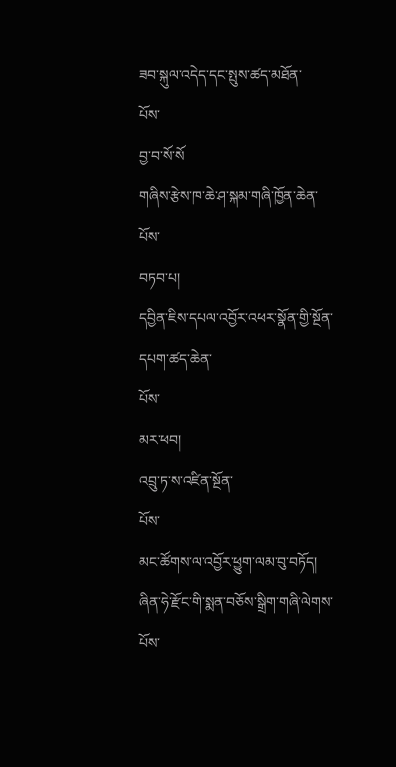ཟབ་སྐུལ་འདེད་དང་སྤུས་ཚད་མཐོན་
པོས་
བྱ་བ་སོ་སོ
གཞིས་རྩེས་ཁ་ཆེ་ཤ་སྐམ་གཞི་ཁྱོན་ཆེན་
པོས་
བཏབ་པ།
དབྱིན་ཇིས་དཔལ་འབྱོར་འཕར་སྣོན་གྱི་སྔོན་དཔག་ཚད་ཆེན་
པོས་
མར་ཕབ།
འབྲུ་ཏ་ས་འཛིན་སྔོན་
པོས་
མང་ཚོགས་ལ་འབྱོར་ཕྱུག་ལམ་བུ་བཏོད།
ཞིན་ཧེ་རྫོང་གི་སྨན་བཅོས་སྒྲིག་གཞི་ལེགས་
པོས་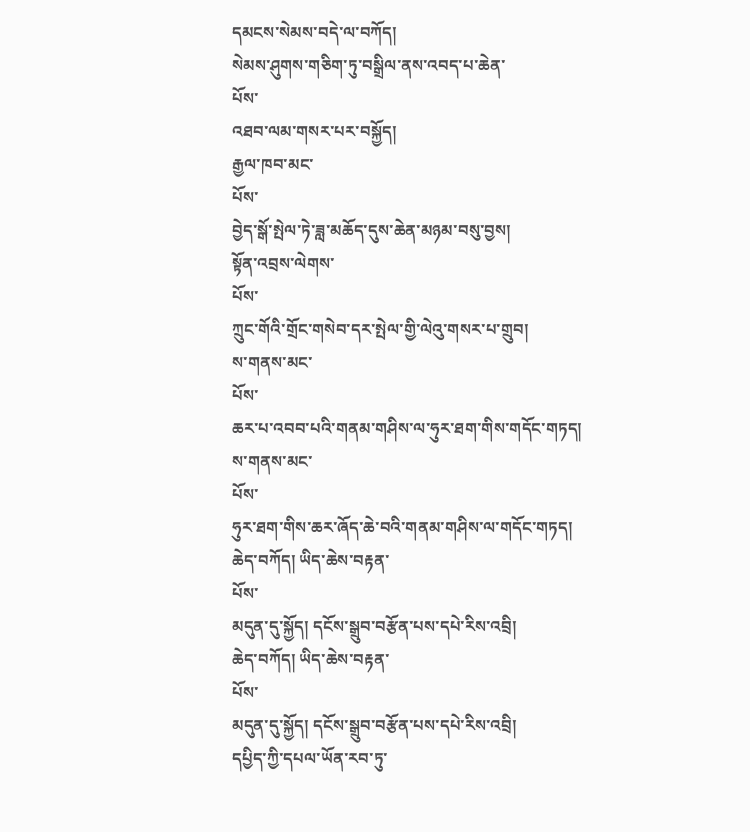དམངས་སེམས་བདེ་ལ་བཀོད།
སེམས་ཤུགས་གཅིག་ཏུ་བསྒྲིལ་ནས་འབད་པ་ཆེན་
པོས་
འཐབ་ལམ་གསར་པར་བསྐྱོད།
རྒྱལ་ཁབ་མང་
པོས་
བྱེད་སྒོ་སྤེལ་ཏེ་ཟླ་མཆོད་དུས་ཆེན་མཉམ་བསུ་བྱས།
སྟོན་འབྲས་ལེགས་
པོས་
ཀྲུང་གོའི་གྲོང་གསེབ་དར་སྤེལ་གྱི་ལེའུ་གསར་པ་གྲུབ།
ས་གནས་མང་
པོས་
ཆར་པ་འབབ་པའི་གནམ་གཤིས་ལ་ཧུར་ཐག་གིས་གདོང་གཏད།
ས་གནས་མང་
པོས་
ཧུར་ཐག་གིས་ཆར་ཞོད་ཆེ་བའི་གནམ་གཤིས་ལ་གདོང་གཏད།
ཆེད་བཀོད། ཡིད་ཆེས་བརྟན་
པོས་
མདུན་དུ་སྐྱོད། དངོས་སྒྲུབ་བརྩོན་པས་དཔེ་རིས་འབྲི།
ཆེད་བཀོད། ཡིད་ཆེས་བརྟན་
པོས་
མདུན་དུ་སྐྱོད། དངོས་སྒྲུབ་བརྩོན་པས་དཔེ་རིས་འབྲི།
དཔྱིད་ཀྱི་དཔལ་ཡོན་རབ་ཏུ་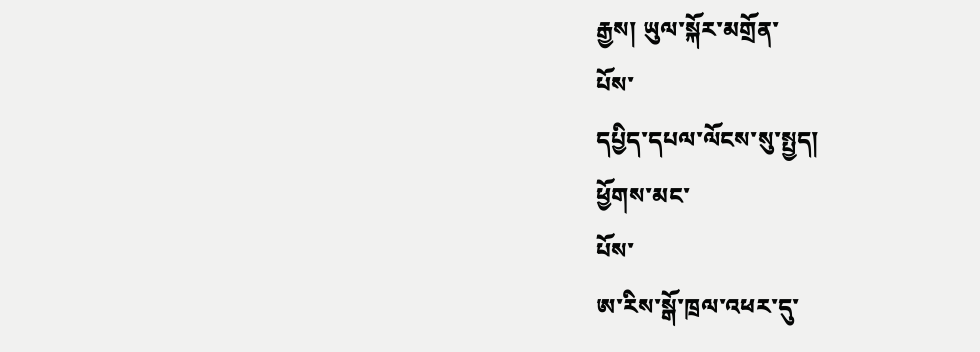རྒྱས། ཡུལ་སྐོར་མགྲོན་
པོས་
དཔྱིད་དཔལ་ལོངས་སུ་སྤྱད།
ཕྱོགས་མང་
པོས་
ཨ་རིས་སྒོ་ཁྲལ་འཕར་དུ་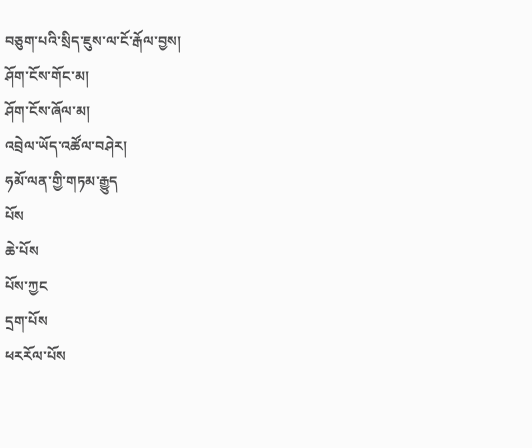བཅུག་པའི་སྲིད་ཇུས་ལ་ངོ་རྒོལ་བྱས།
ཤོག་ངོས་གོང་མ།
ཤོག་ངོས་ཞོལ་མ།
འབྲེལ་ཡོད་འཚོལ་བཤེར།
ཧམོ་ལན་གྱི་གཏམ་རྒྱུད
པོས
ཆེ་པོས
པོས་ཀྱང
དྲག་པོས
ཕརརོལ་པོས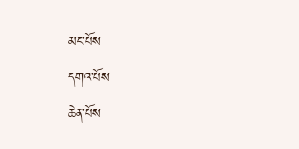མང་པོས
དགའ་པོས
ཆེན་པོས